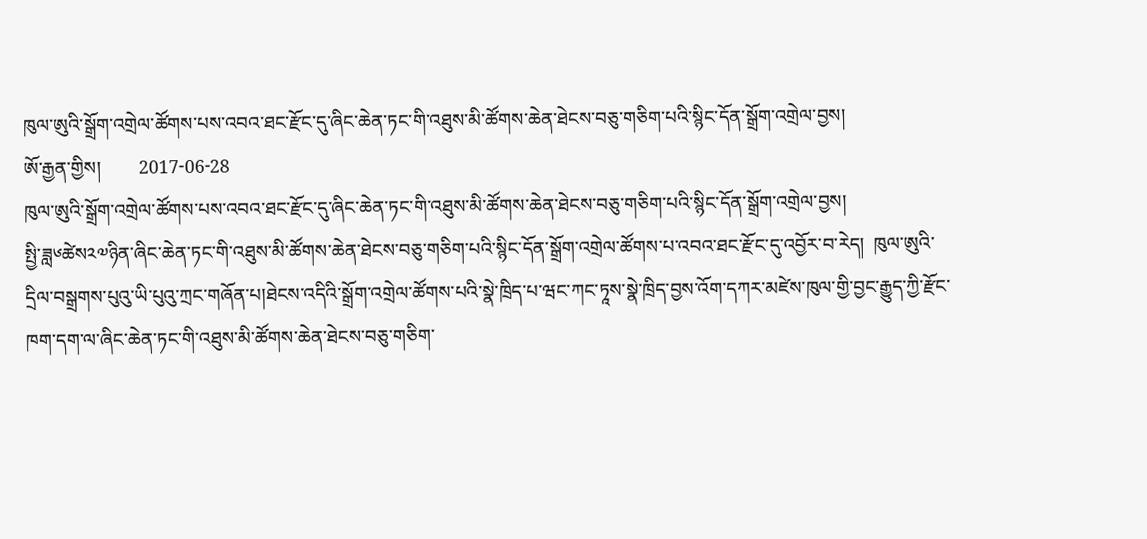ཁུལ་ཨུའི་སྒྲོག་འགྲེལ་ཚོགས་པས་འབའ་ཐང་རྫོང་དུ་ཞིང་ཆེན་ཏང་གི་འཐུས་མི་ཚོགས་ཆེན་ཐེངས་བཅུ་གཅིག་པའི་སྙིང་དོན་སྒྲོག་འགྲེལ་བྱས།
ཨོ་རྒྱན་གྱིས།        2017-06-28
ཁུལ་ཨུའི་སྒྲོག་འགྲེལ་ཚོགས་པས་འབའ་ཐང་རྫོང་དུ་ཞིང་ཆེན་ཏང་གི་འཐུས་མི་ཚོགས་ཆེན་ཐེངས་བཅུ་གཅིག་པའི་སྙིང་དོན་སྒྲོག་འགྲེལ་བྱས།
སྤྱི་ཟླ༦ཚེས༢༧ཉིན་ཞིང་ཆེན་ཏང་གི་འཐུས་མི་ཚོགས་ཆེན་ཐེངས་བཅུ་གཅིག་པའི་སྙིང་དོན་སྒྲོག་འགྲེལ་ཚོགས་པ་འབའ་ཐང་རྫོང་དུ་འབྱོར་བ་རེད།  ཁུལ་ཨུའི་དྲིལ་བསྒྲགས་པུའུ་ཡི་པུའུ་ཀྲང་གཞོན་པ།ཐེངས་འདིའི་སྒྲོག་འགྲེལ་ཚོགས་པའི་སྣེ་ཁྲིད་པ་ཝང་ཀང་ཏཱས་སྣེ་ཁྲིད་བྱས་འོག་དཀར་མཛེས་ཁུལ་གྱི་བྱང་རྒྱུད་ཀྱི་རྫོང་ཁག་དག་ལ་ཞིང་ཆེན་ཏང་གི་འཐུས་མི་ཚོགས་ཆེན་ཐེངས་བཅུ་གཅིག་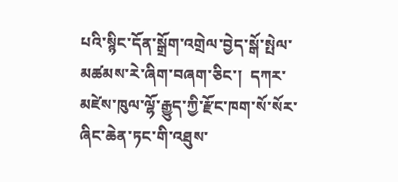པའི་སྙིང་དོན་སྒྲོག་འགྲེལ་བྱེད་སྒོ་སྤེལ་མཚམས་རེ་ཞིག་བཞག་ཅིང་།  དཀར་མཛེས་ཁུལ་ལྷོ་རྒྱུད་ཀྱི་རྫོང་ཁག་སོ་སོར་ཞིང་ཆེན་ཏང་གི་འཐུས་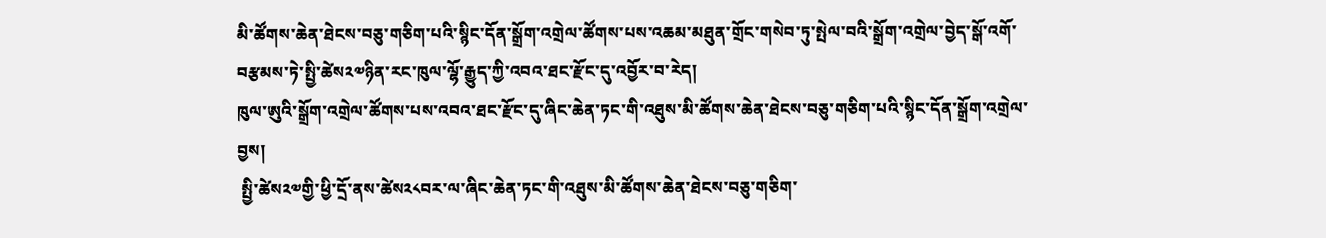མི་ཚོགས་ཆེན་ཐེངས་བཅུ་གཅིག་པའི་སྙིང་དོན་སྒྲོག་འགྲེལ་ཚོགས་པས་འཆམ་མཐུན་གྲོང་གསེབ་ཏུ་སྤེལ་བའི་སྒྲོག་འགྲེལ་བྱེད་སྒོ་འགོ་བརྩམས་ཏེ་སྤྱི་ཚེས༢༧ཉིན་རང་ཁུལ་ལྷོ་རྒྱུད་ཀྱི་འབའ་ཐང་རྫོང་དུ་འབྱོར་བ་རེད།
ཁུལ་ཨུའི་སྒྲོག་འགྲེལ་ཚོགས་པས་འབའ་ཐང་རྫོང་དུ་ཞིང་ཆེན་ཏང་གི་འཐུས་མི་ཚོགས་ཆེན་ཐེངས་བཅུ་གཅིག་པའི་སྙིང་དོན་སྒྲོག་འགྲེལ་བྱས།
 སྤྱི་ཚེས༢༧གྱི་ཕྱི་དྲོ་ནས་ཚེས༢༨བར་ལ་ཞིང་ཆེན་ཏང་གི་འཐུས་མི་ཚོགས་ཆེན་ཐེངས་བཅུ་གཅིག་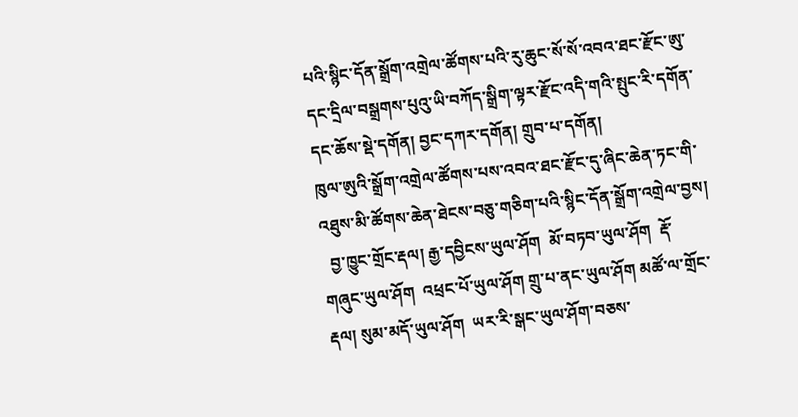པའི་སྙིང་དོན་སྒྲོག་འགྲེལ་ཚོགས་པའི་རུ་ཆུང་སོ་སོ་འབའ་ཐང་རྫོང་ཨུ་དང་དྲིལ་བསྒྲགས་པུའུ་ཡི་བཀོད་སྒྲིག་ལྟར་རྫོང་འདི་གའི་སྤུང་རི་དགོན་དང་ཆོས་སྡེ་དགོན། བྱང་དཀར་དགོན། གྲུབ་པ་དགོན།
ཁུལ་ཨུའི་སྒྲོག་འགྲེལ་ཚོགས་པས་འབའ་ཐང་རྫོང་དུ་ཞིང་ཆེན་ཏང་གི་འཐུས་མི་ཚོགས་ཆེན་ཐེངས་བཅུ་གཅིག་པའི་སྙིང་དོན་སྒྲོག་འགྲེལ་བྱས།
  བྱ་ཁྱུང་གྲོང་རྡལ། རྒྱ་དབྱིངས་ཡུལ་ཤོག  མོ་བཏབ་ཡུལ་ཤོག  རྡོ་གཞུང་ཡུལ་ཤོག  འཕྲང་པོ་ཡུལ་ཤོག གྲུ་པ་ནང་ཡུལ་ཤོག མཚོ་ལ་གྲོང་རྡལ། སུམ་མདོ་ཡུལ་ཤོག  ཡར་རི་སྒང་ཡུལ་ཤོག་བཅས་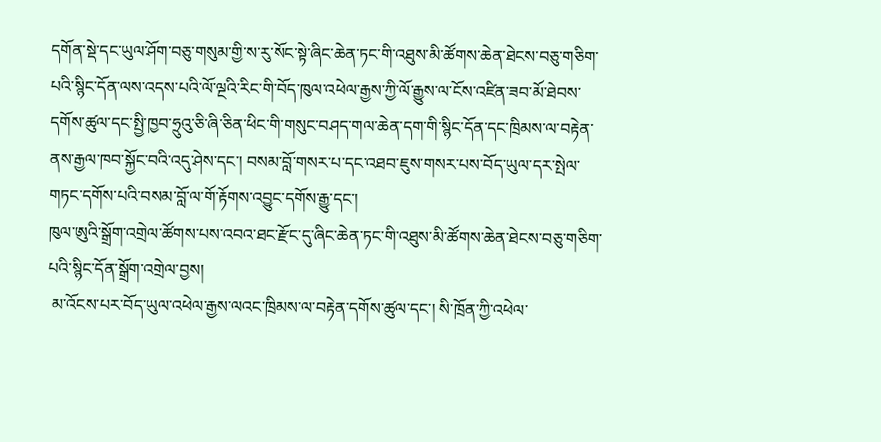དགོན་སྡེ་དང་ཡུལ་ཤོག་བཅུ་གསུམ་གྱི་ས་རུ་སོང་སྟེ་ཞིང་ཆེན་ཏང་གི་འཐུས་མི་ཚོགས་ཆེན་ཐེངས་བཅུ་གཅིག་པའི་སྙིང་དོན་ལས་འདས་པའི་ལོ་ལྔའི་རིང་གི་བོད་ཁུལ་འཕེལ་རྒྱས་ཀྱི་ལོ་རྒྱུས་ལ་ངོས་འཛིན་ཟབ་མོ་ཐེབས་དགོས་ཚུལ་དང་སྤྱི་ཁྱབ་ཧྲུའུ་ཅི་ཞི་ཅིན་ཕིང་གི་གསུང་བཤད་གལ་ཆེན་དག་གི་སྙིང་དོན་དང་ཁྲིམས་ལ་བརྟེན་ནས་རྒྱལ་ཁབ་སྐྱོང་བའི་འདུ་ཤེས་དང་། བསམ་བློ་གསར་པ་དང་འཐབ་ཇུས་གསར་པས་བོད་ཡུལ་དར་སྤེལ་གཏང་དགོས་པའི་བསམ་བློ་ལ་གོ་རྟོགས་འབྱུང་དགོས་རྒྱུ་དང་།
ཁུལ་ཨུའི་སྒྲོག་འགྲེལ་ཚོགས་པས་འབའ་ཐང་རྫོང་དུ་ཞིང་ཆེན་ཏང་གི་འཐུས་མི་ཚོགས་ཆེན་ཐེངས་བཅུ་གཅིག་པའི་སྙིང་དོན་སྒྲོག་འགྲེལ་བྱས།
 མ་འོངས་པར་བོད་ཡུལ་འཕེལ་རྒྱས་ལའང་ཁྲིམས་ལ་བརྟེན་དགོས་ཚུལ་དང་། སི་ཁྲོན་ཀྱི་འཕེལ་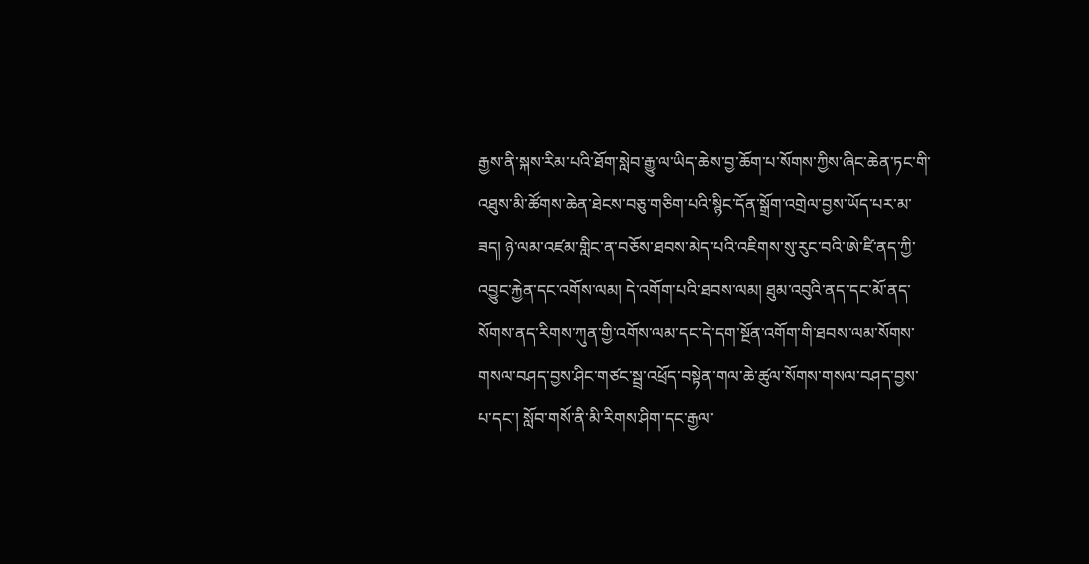རྒྱས་ནི་སྐས་རིམ་པའི་ཐོག་སླེབ་རྒྱུ་ལ་ཡིད་ཆེས་བྱ་ཆོག་པ་སོགས་ཀྱིས་ཞིང་ཆེན་ཏང་གི་འཐུས་མི་ཚོགས་ཆེན་ཐེངས་བཅུ་གཅིག་པའི་སྙིང་དོན་སྒྲོག་འགྲེལ་བྱས་ཡོད་པར་མ་ཟད། ཉེ་ལམ་འཛམ་གླིང་ན་བཅོས་ཐབས་མེད་པའི་འཇིགས་སུ་རུང་བའི་ཨེ་ཛི་ནད་ཀྱི་འབྱུང་རྐྱེན་དང་འགོས་ལམ། དེ་འགོག་པའི་ཐབས་ལམ། ཐུམ་འབུའི་ནད་དང་མོ་ནད་སོགས་ནད་རིགས་ཀུན་གྱི་འགོས་ལམ་དང་དེ་དག་སྔོན་འགོག་གི་ཐབས་ལམ་སོགས་གསལ་བཤད་བྱས་ཤིང་གཙང་སྦྲ་འཕྲོད་བསྟེན་གལ་ཆེ་ཚུལ་སོགས་གསལ་བཤད་བྱས་པ་དང་། སློབ་གསོ་ནི་མི་རིགས་ཤིག་དང་རྒྱལ་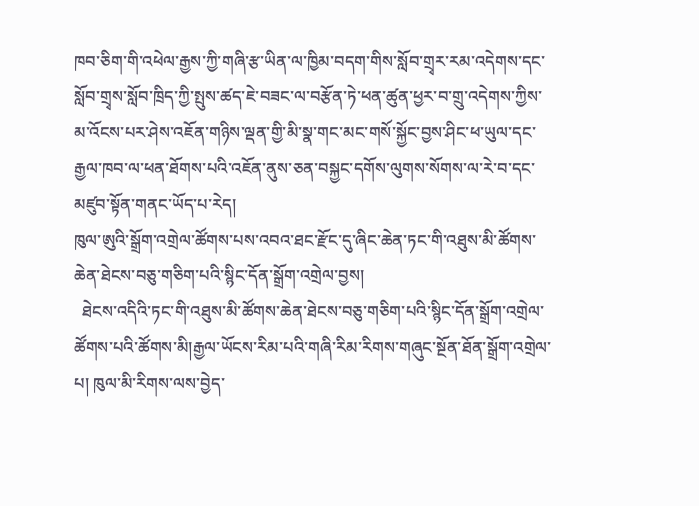ཁབ་ཅིག་གི་འཕེལ་རྒྱས་ཀྱི་གཞི་རྩ་ཡིན་ལ་ཁྱིམ་བདག་གིས་སློབ་གྲྭར་རམ་འདེགས་དང་སློབ་གྲྭས་སློབ་ཁྲིད་ཀྱི་སྤུས་ཚད་ཇེ་བཟང་ལ་བརྩོན་ཏེ་ཕན་ཚུན་ཕྱར་བ་གྲུ་འདེགས་ཀྱིས་མ་འོངས་པར་ཤེས་འཇོན་གཉིས་ལྡན་གྱི་མི་སྣ་གང་མང་གསོ་སྐྱོང་བྱས་ཤིང་ཕ་ཡུལ་དང་རྒྱལ་ཁབ་ལ་ཕན་ཐོགས་པའི་འཇོན་ནུས་ཅན་བསྐྱང་དགོས་ལུགས་སོགས་ལ་རེ་བ་དང་མཛུབ་སྟོན་གནང་ཡོད་པ་རེད།
ཁུལ་ཨུའི་སྒྲོག་འགྲེལ་ཚོགས་པས་འབའ་ཐང་རྫོང་དུ་ཞིང་ཆེན་ཏང་གི་འཐུས་མི་ཚོགས་ཆེན་ཐེངས་བཅུ་གཅིག་པའི་སྙིང་དོན་སྒྲོག་འགྲེལ་བྱས།
  ཐེངས་འདིའི་ཏང་གི་འཐུས་མི་ཚོགས་ཆེན་ཐེངས་བཅུ་གཅིག་པའི་སྙིང་དོན་སྒྲོག་འགྲེལ་ཚོགས་པའི་ཚོགས་མི།རྒྱལ་ཡོངས་རིམ་པའི་གཞི་རིམ་རིགས་གཞུང་སྔོན་ཐོན་སྒྲོག་འགྲེལ་པ། ཁུལ་མི་རིགས་ལས་བྱེད་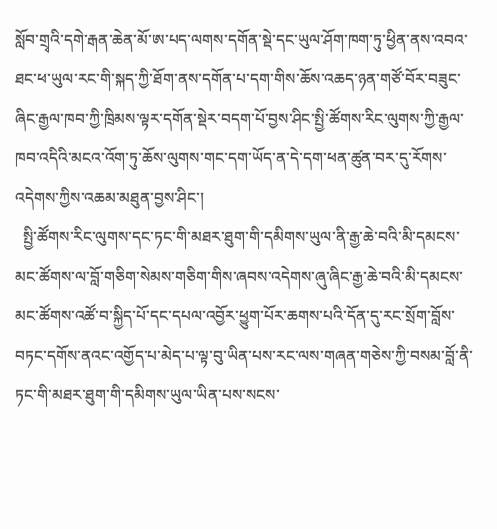སློབ་གྲྭའི་དགེ་རྒན་ཆེན་མོ་ཨ་པད་ལགས་དགོན་སྡེ་དང་ཡུལ་ཤོག་ཁག་ཏུ་ཕྱིན་ནས་འབའ་ཐང་ཕ་ཡུལ་རང་གི་སྐད་ཀྱི་ཐོག་ནས་དགོན་པ་དག་གིས་ཆོས་འཆད་ཉན་གཙོ་བོར་བཟུང་ཞིང་རྒྱལ་ཁབ་ཀྱི་ཁྲིམས་ལྟར་དགོན་སྡེར་བདག་པོ་བྱས་ཤིང་སྤྱི་ཚོགས་རིང་ལུགས་ཀྱི་རྒྱལ་ཁབ་འདིའི་མངའ་འོག་ཏུ་ཆོས་ལུགས་གང་དག་ཡོད་ན་དེ་དག་ཕན་ཚུན་བར་དུ་རོགས་འདེགས་ཀྱིས་འཆམ་མཐུན་བྱས་ཤིང་།
  སྤྱི་ཚོགས་རིང་ལུགས་དང་ཏང་གི་མཐར་ཐུག་གི་དམིགས་ཡུལ་ནི་རྒྱ་ཆེ་བའི་མི་དམངས་མང་ཚོགས་ལ་བློ་གཅིག་སེམས་གཅིག་གིས་ཞབས་འདེགས་ཞུ་ཞིང་རྒྱ་ཆེ་བའི་མི་དམངས་མང་ཚོགས་འཚོ་བ་སྐྱིད་པོ་དང་དཔལ་འབྱོར་ཕྱུག་པོར་ཆགས་པའི་དོན་དུ་རང་སྲོག་བློས་བཏང་དགོས་ནའང་འགྱོད་པ་མེད་པ་ལྟ་བུ་ཡིན་པས་རང་ལས་གཞན་གཅེས་ཀྱི་བསམ་བློ་ནི་ཏང་གི་མཐར་ཐུག་གི་དམིགས་ཡུལ་ཡིན་པས་སངས་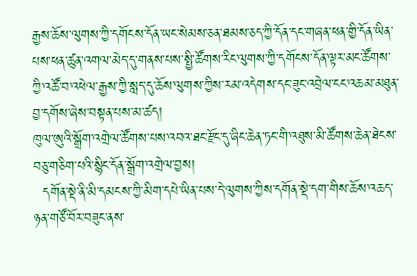རྒྱས་ཆོས་ལུགས་ཀྱི་དགོངས་དོན་ཡང་སེམས་ཅན་ཐམས་ཅད་ཀྱི་དོན་དང་གཞན་ཕན་གྱི་དོན་ཡིན་པས་ཕན་ཚུན་འགལ་མེད་དུ་གནས་པས་སྤྱི་ཚོགས་རིང་ལུགས་ཀྱི་དགོངས་དོན་ལྟར་མང་ཚོགས་ཀྱི་འཚོ་བ་འཕེལ་རྒྱས་ཀྱི་སླད་དུ་ཆོས་ལུགས་ཀྱིས་རམ་འདེགས་དང་ཟུང་འབྲེལ་ངང་འཆམ་མཐུན་བྱ་དགོས་ཞེས་བསྟན་པས་མ་ཚད།
ཁུལ་ཨུའི་སྒྲོག་འགྲེལ་ཚོགས་པས་འབའ་ཐང་རྫོང་དུ་ཞིང་ཆེན་ཏང་གི་འཐུས་མི་ཚོགས་ཆེན་ཐེངས་བཅུ་གཅིག་པའི་སྙིང་དོན་སྒྲོག་འགྲེལ་བྱས།
  དགོན་སྡེ་ནི་མི་དམངས་ཀྱི་མིག་དཔེ་ཡིན་པས་དེ་ལུགས་ཀྱིས་དགོན་སྡེ་དག་གིས་ཆོས་འཆད་ཉན་གཙོ་བོར་བཟུང་ནས་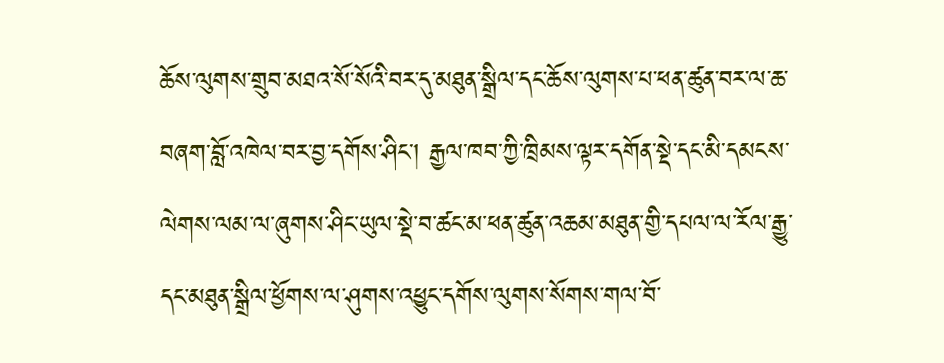ཆོས་ལུགས་གྲུབ་མཐའ་སོ་སོའི་བར་དུ་མཐུན་སྒྲིལ་དང་ཆོས་ལུགས་པ་ཕན་ཚུན་བར་ལ་ཆ་བཞག་བློ་འཁེལ་བར་བྱ་དགོས་ཤིང་། རྒྱལ་ཁབ་ཀྱི་ཁྲིམས་ལྟར་དགོན་སྡེ་དང་མི་དམངས་ལེགས་ལམ་ལ་ཞུགས་ཤིང་ཡུལ་སྡེ་བ་ཚང་མ་ཕན་ཚུན་འཆམ་མཐུན་གྱི་དཔལ་ལ་རོལ་རྒྱུ་དང་མཐུན་སྒྲིལ་ཕྱོགས་ལ་ཤུགས་འཕྱུང་དགོས་ལུགས་སོགས་གལ་བོ་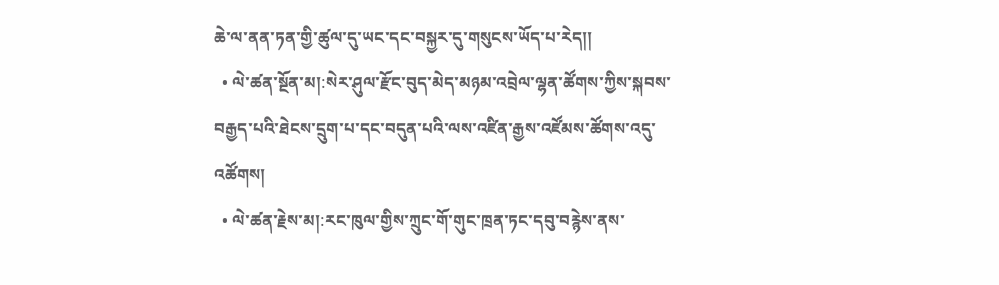ཆེ་ལ་ནན་ཏན་གྱི་ཚུལ་དུ་ཡང་དང་བསྐྱར་དུ་གསུངས་ཡོད་པ་རེད།།
  • ལེ་ཚན་སྔོན་མ།:སེར་ཤུལ་རྫོང་བུད་མེད་མཉམ་འབྲེལ་ལྷན་ཚོགས་ཀྱིས་སྐབས་བརྒྱད་པའི་ཐེངས་དྲུག་པ་དང་བདུན་པའི་ལས་འཛིན་རྒྱས་འཛོམས་ཚོགས་འདུ་འཚོགས།
  • ལེ་ཚན་རྗེས་མ།:རང་ཁུལ་གྱིས་ཀྲུང་གོ་གུང་ཁྲན་ཏང་དབུ་བརྙེས་ནས་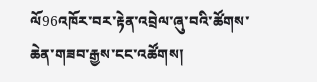ལོ96འཁོར་བར་རྟེན་འབྲེལ་ཞུ་བའི་ཚོགས་ཆེན་གཟབ་རྒྱས་ངང་འཚོགས།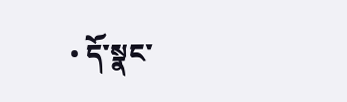• དོ་སྣང་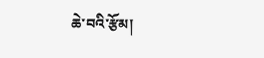ཆེ་བའི་རྩོམ།